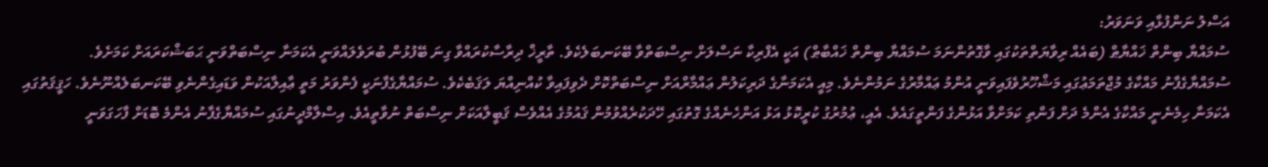އަސްލު ނަންފުޅާއި ވަނަވަރު:
ސުމައްޔާ ބިންތް ޚައްޔާޠް (ބައެއް ރިވާޔަތްތަކުގައި ވާގޮތުންނަމަ ސުމައްޔާ ބިންތް ޚައްބާޠް) އަކީ އެފްރިކާ ނަސްލަށް ނިސްބަތްވާ ބޭކަނބަލެކެވެ. ތާރީޚް ދިރާސާކުރައްވާ ގިނަ ބޭފުޅުން ބުރަވެލައްވަނީ އެކަމަނާ ނިސްބަތްވަނީ ޙަބަޝްކަރައަށް ކަމަށެވެ. ސުމައްޔާގެފާނު މައްކާގެ މުޖްތަމަޢުގައި މަޝްހޫރުވެފައިވަނީ އުންމު ޢައްމާރުގެ ނަމުންނެވެ. މިއީ އެކަމަނާގެ ދަރިކަލުން ޢައްމާރްއަށް ނިސްބަތްކޮށް ދެވިފައިވާ ކުއްނިއްޔަ ލަޤަބެކެވެ. ސުމައްޔާގެފާނަކީ ފެންވަރު މަތީ ޢާއިލާއަކުން ވަޑައިގެންނެވި ބޭކަނބަލެއްނޫނެވެ. ހަޤީޤަތުގައި އެކަމަނާ ހިމެނެނީ މައްކާގެ އެންމެ ދަށް ފަންތި ކަމަށްވާ އަޅުންގެ ފަންތީގައެވެ. އެއީ، ޢުމުރުގު ކުރީކޮޅު އަޅު އަންހެނެއްގެ ގޮތުގައި ހޭދަކުރެއްވުމުން ޤައުމުގެ އެއްވެސް ޤަބީލާއަކަށް ނިސްބަތް ނުވާތީއެވެ. އިސްލާމްދީނުގައި ސުމައްޔާގެފާނު އެންމެ ބޮޑަށް ފާހަގަވަނީ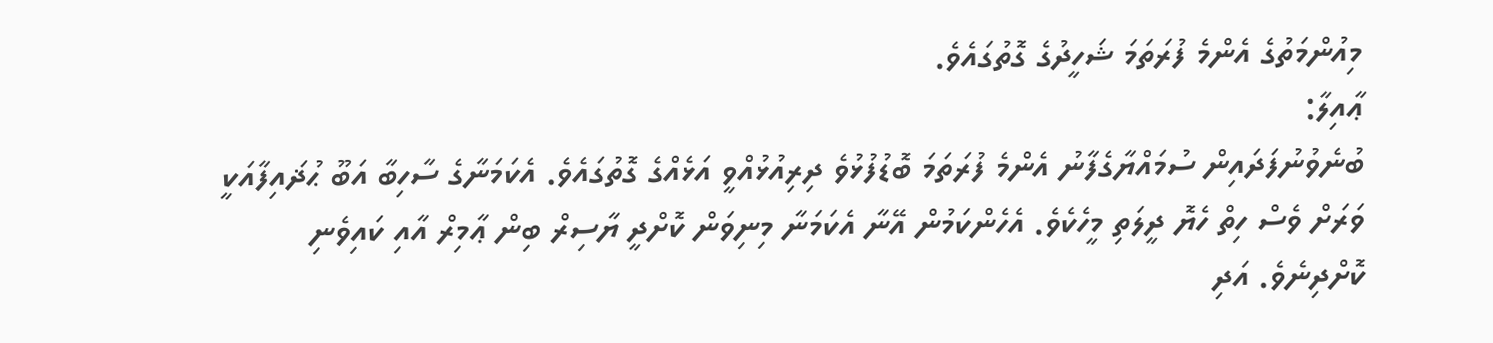މިއުންމަތުގެ އެންމެ ފުރަތަމަ ޝަހީދުގެ ގޮތުގައެވެ.
ޢާއިލާ:
ބުނެވުނުފަދައިން ސުމައްޔާގެފާނު އެންމެ ފުރަތަމަ ބޮޑުފުޅުވެ ދިރިއުޅުއްވީ އަޅެއްގެ ގޮތުގައެވެ. އެކަމަނާގެ ސާހިބާ އަބޫ ޙުޛައިފާއަކީ ވަރަށް ވެސް ހިތް ހެޔޮ ދީލަތި މީހެކެވެ. އެހެންކަމުން އޭނާ އެކަމަނާ މިނިވަން ކޮށްދީ ޔާސިރް ބިން ޢާމިރް އާއި ކައިވެނި ކޮށްދިނެވެ. އަދި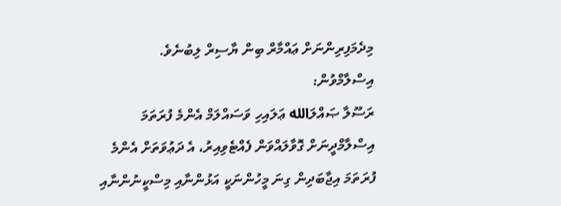މިދެމަފިރިންނަށް ޢައްމާރް ބިން ޔާސިރް ލިބުނެވެ.
އިސްލާމްވުން:
ރަސޫލާ ޞައްލަالله ޢަލައިހި ވަސައްލަމް އެންމެ ފުރަތަމަ އިސްލާމްދީނަށް ގޮވާލައްވަން ފެއްޓެވިއިރު، އެ ދަޢުވަތަށް އެންމެ ފުރަތަމަ އިޖާބަދިން ގިނަ މީހުންނަކީ އަޅުންނާއި މިސްކީނުންނާއި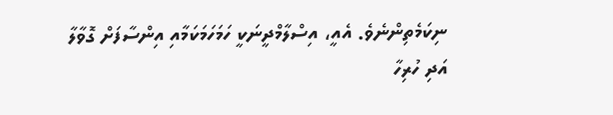ނިކަމެތިންނެވެ. އެއީ، އިސްލާމްދީނަކީ ހަމަހަމަކަމާއި އިންސާފަށް ގޮވާލާ އަދި ހުރިހާ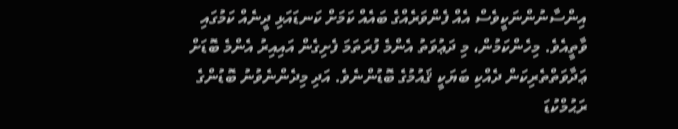އިންސާނުންނަކީވެސް އެއް ފެންވަރެއްގެ ބައެއް ކަމަށް ކަނޑައަޅި ދީނެއް ކަމުގައި ވާތީއެވެ. މިހެންކަމުން، މި ދަޢުވަތު އެންމެ ފުރަތަމަ ފެށިގެން އައިއިރު އެންމެ ބޮޑަށް ޢަދާވަތްތެރިކަން ދެއްކި ބަޔަކީ ޤައުމުގެ ބޮޑުންނެވެ. އަދި މިދެންނެވުނު ބޮޑުންގެ ރަޙުމްކުޑަ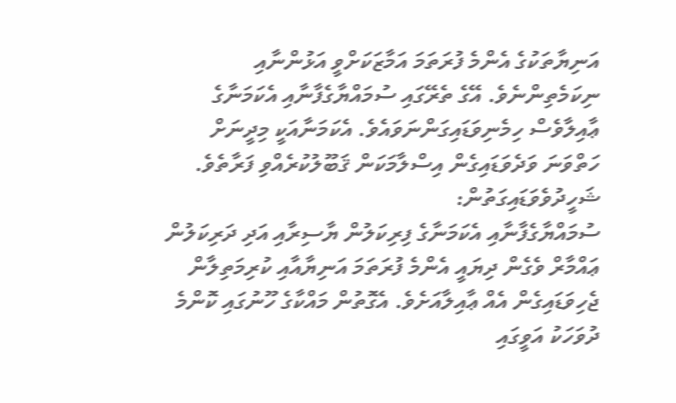އަނިޔާތަކުގެ އެންމެ ފުރަތަމަ އަމާޒަކަށްވީ އަޅުންނާއި ނިކަމެތިންނެވެ. އޭގެ ތެރޭގައި ސުމައްޔާގެފާނާއި އެކަމަނާގެ ޢާއިލާވެސް ހިމެނިވަޑައިގަންނަވައެވެ. އެކަމަނާއަކީ މިދީނަށް ހަތްވަނަ ވަދެވަޑައިގެން އިސްލާމަކަން ޤަބޫލުކުރެއްވި ފަރާތެވެ.
ޝަހީދުވެވަޑައިގަތުން:
ސުމައްޔާގެފާނާއި އެކަމަނާގެ ފިރިކަލުން ޔާސިރާއި އަދި ދަރިކަލުން ޢައްމާރް ވެގެން ދިޔައީ އެންމެ ފުރަތަމަ އަނިޔާއާއި ކުރިމަތިލާން ޖެހިވަޑައިގެން އެއް ޢާއިލާއަށެވެ. އެގޮތުން މައްކާގެ ހޫނުގައި ކޮންމެ ދުވަހަކު އަވީގައި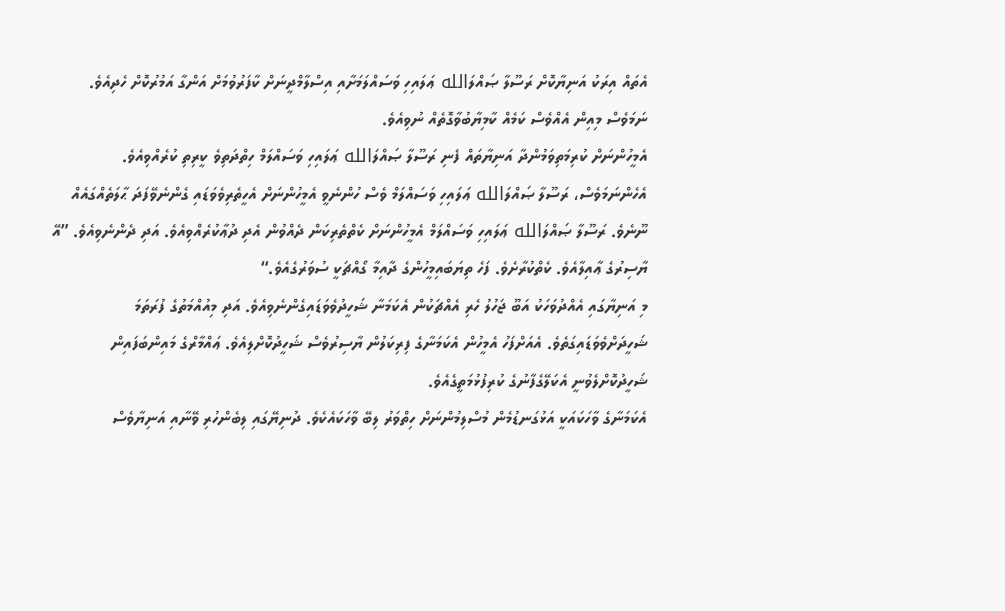އެތައް އިރަކު އަނިޔާކޮށް ރަސޫލާ ޞައްލަالله ޢަލައިހި ވަސައްލަމަށާއި އިސްލާމްދީނަށް ކާފަރުވުމަށް އަންގާ އަމުރުކޮށް ހެދިއެވެ. ނަމަވެސް މިއިން އެއްވެސް ކަމެއް ކާމިޔާބުވާގޮތެއް ނުވިއެވެ.
އެމީހުންނަށް ކުރިމަތިވަމުންދާ އަނިޔާތައް ފެނި ރަސޫލާ ޞައްލަالله ޢަލައިހި ވަސައްލަމް ހިތްދަތިވެ ކީރިތި ކުރެއްވިއެވެ. އެހެންނަމަވެސް، ރަސޫލާ ޞައްލަالله ޢަލައިހި ވަސައްލަމް ވެސް ހުންނެވީ އެމީހުންނަށް އެހީތެރިވެވަޑައި ގެންނެވޭފަދަ ޙާލަތެއްގައެއް ނޫނެވެ. ރަސޫލާ ޞައްލަالله ޢަލައިހި ވަސައްލަމް އެމީހުންނަށް ކެތްތެރިކަން ދެއްވުން އެދި ދުޢާކުރެއްވިއެވެ. އަދި ދެންނެވިއެވެ. ”އޭ ޔާސިރުގެ ޢާއިލާއެވެ. ކެތްކުރާށެވެ. ފަހެ ތިޔަބައިމީހުންގެ ދާއިމާ ގޯއްޗަކީ ސުވަރުގެއެވެ.“
މި އަނިޔާގައި އެއްދުވަހަކު އަބޫ ޖަހުލު ހެރި އެއްޗަކުން އެކަމަނާ ޝަހީދުވެވަޑައިގެންނެވިއެވެ. އަދި މިއުއްމަތުގެ ފުރަތަމަ ޝަހީދަށްވެވަޑައިގަތެވެ. އެއަށްފަހު އެމީހުން އެކަމަނާގެ ފިރިކަލުން ޔާސިރުވެސް ޝަހީދުކޮށްލިއެވެ. ޢައްމާރްގެ މައިންބަފައިން ޝަހީދުކޮށްލެވުނީ އެކަލޭގެފާނުގެ ކުރިފުޅުމަތީގެއެވެ.
އެކަމަނާގެ ވާހަކައަކީ އަޅުގަނޑުމެން މުސްލިމުންނަށް ހިތްވަރު ލިބޭ ވާހަކައެކެވެ. ދުނިޔޭގައި ލިބެންހުރި ވޭނާއި އަނިޔާވެސް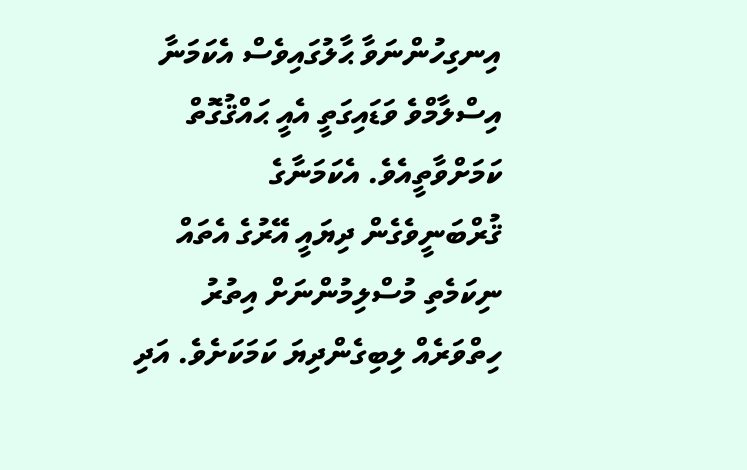އިނގިހުންނަވާ ޙާލުގައިވެސް އެކަމަނާ އިސްލާމްވެ ވަޑައިގަތީ އެއީ ޙައްޤުގޮތް ކަމަށްވާތީއެވެ. އެކަމަނާގެ ޤުރްބަނީވެގެން ދިޔައީ އޭރުގެ އެތައް ނިކަމެތި މުސްލިމުންނަށް އިތުރު ހިތްވަރެއް ލިބިގެންދިޔަ ކަމަކަށެވެ. އަދި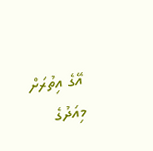އޭގެ އިތުރަށް މިއަދުގެ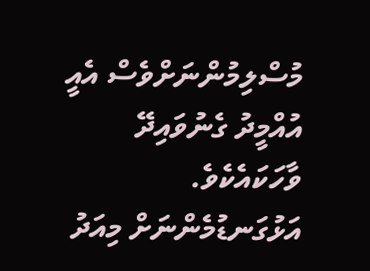މުސްލިމުންނަށްވެސް އެއީ އުއްމީދު ގެނުވައިދޭ ވާހަކައެކެވެ. އަޅުގަނޑުމެންނަށް މިއަދު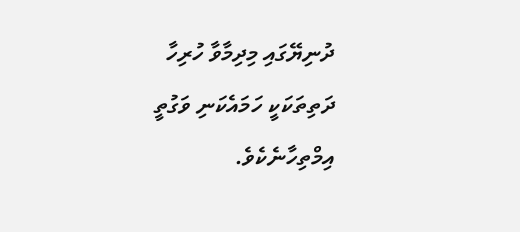ދުނިޔޭގައި މިދިމާވާ ހުރިހާ ދަތިތަކަކީ ހަމައެކަނި ވަގުތީ އިމްތިހާނެކެވެ.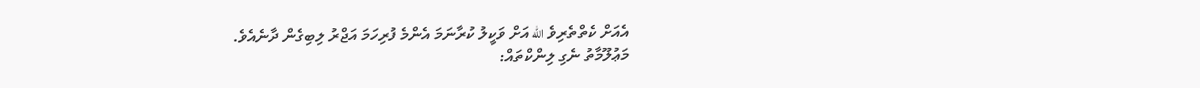އެއަށް ކެތްތެރިވެ الله އަށް ވަކީލު ކުރާނަމަ އެންމެ ފުރިހަމަ އަޖްރު ލިބިގެން ދާނެއެވެ.
މަޢުލޫމާތު ނެގި ލިންކްތައް: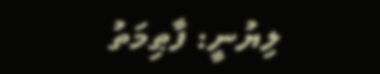ލިޔުނީ: ފާޠިމަތު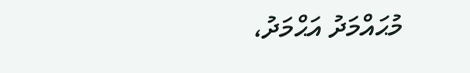މުޙައްމަދު އަޙްމަދު،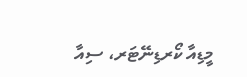މީޑިއާ ކޯރޑިނޭޓަރ، ސިއާ